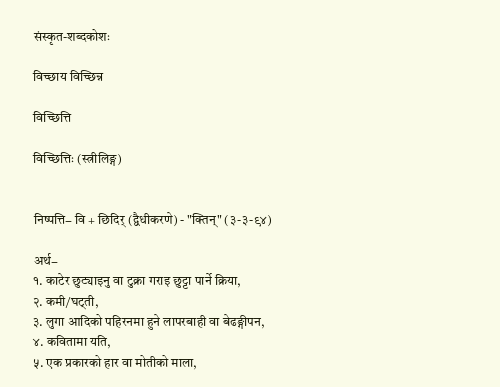संस्कृत-शब्दकोशः

विच्छाय विच्छिन्न

विच्छित्ति

विच्छित्तिः (स्त्रीलिङ्ग)


निष्पत्ति− वि + छिदिर् (द्वैधीकरणे) - "क्तिन्" (३-३-९४)

अर्थ−
१. काटेर छुट्याइनु वा टुक्रा गराइ छुट्टा पार्ने क्रिया,
२. कमी/घट्ती,
३. लुगा आदिको पहिरनमा हुने लापरबाही वा बेढङ्गीपन,
४. कवितामा यति,
५. एक प्रकारको हार वा मोतीको माला,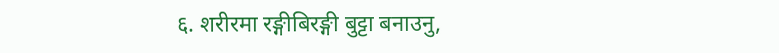६. शरीरमा रङ्गीबिरङ्गी बुट्टा बनाउनु,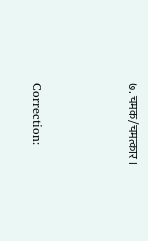७. चमक/चमत्कार ।



Correction: